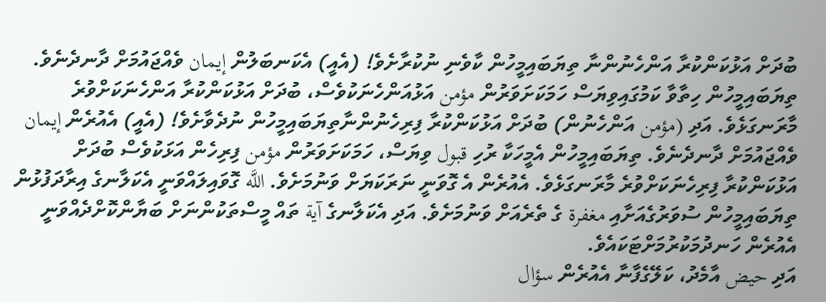ބުދަށް އަޅުކަންކުރާ އަންހެނުންނާ ތިޔަބައިމީހުން ކާވެނި ނުކުރާށެވެ! (އެއީ) އެކަނބަލުން إيمان ވެއްޖައުމަށް ދާނދެނެވެ. ތިޔަބައިމީހުން ހިތާވާ ކަމުގައިވިޔަސް ހަމަކަށަވަރުން مؤمن އަޅުއަންހެނަކުވެސް، ބުދަށް އަޅުކަންކުރާ އަންހެނަކަށްވުރެ މާރަނގަޅެވެ. އަދި (مؤمن އަންހެނުން) ބުދަށް އަޅުކަންކުރާ ފިރިހެނުންނާތިޔަބައިމީހުން ނުދެވާށެވެ! (އެއީ) އެއުރެން إيمان ވެއްޖައުމަށް ދާނދެނެވެ. ތިޔަބައިމީހުން އެމީހަކާ ރުހި قبول ވިޔަސް، ހަމަކަށަވަރުން مؤمن ފިރިހެން އަޅަކުވެސް ބުދަށް އަޅުކަންކުރާ ފިރިހެނަކަށްވުރެ މާރަނގަޅެވެ. އެއުރެން އެ ގޮވަނީ ނަރަކަޔަށް ވަނުމަށެވެ. اللَّه ގޮވައިލައްވަނީ އެކަލާނގެ އިރާދަފުޅުން ތިޔަބައިމީހުން ސުވަރުގެއަށާއި مغفرة ގެ ތެރެއަށް ވަނުމަށެވެ. އަދި އެކަލާނގެ آية ތައް މީސްތަކުންނަށް ބަޔާންކޮށްދެއްވަނީ އެއުރެން ހަނދުމަކުރުމަށްޓަކައެވެ.
އަދި حيض އާމެދު، ކަލޭގެފާނާ އެއުރެން سؤال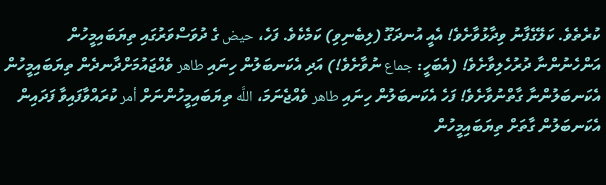ކުރެތެވެ. ކަލޭގެފާނު ވިދާޅުވާށެވެ! އެއީ އުނދަގޫ (ލިބެނިވި) ކަމެކެވެ. ފަހެ، حيض ގެ ދުވަސްވަރުގައި ތިޔަބައިމީހުން އަންހެނުންނާ ދުރުހެލިވާށެވެ! (އެބަހީ: جماع ނުވާށެވެ!) އަދި އެކަނބަލުން ހިނައި طاهر ވެއްޖައުމަށްދާނދެން ތިޔަބައިމީހުން އެކަނބަލުންނާ ގާތްނުވާށެވެ! ފަހެ އެކަނބަލުން ހިނައި طاهر ވެއްޖެނަމަ، اللَّه ތިޔަބައިމީހުންނަށް أمر ކުރައްވާފައިވާ ފަދައިން އެކަނބަލުން ގާތަށް ތިޔަބައިމީހުން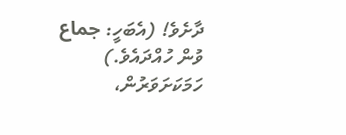ދާށެވެ! (އެބަހީ: جماع ވުން ހުއްދައެވެ.) ހަމަކަށަވަރުން،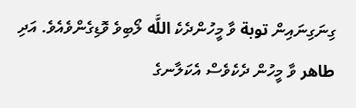ގިނަގިނައިން توبة ވާ މީހުންދެކެ اللَّه ލޯބިވެ ވޮޑިގެންވެއެވެ. އަދި طاهر ވާ މީހުން ދެކެވެސް އެކަލާނގެ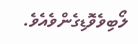ލޯބިވެވޮޑިގެންވެއެވެ.